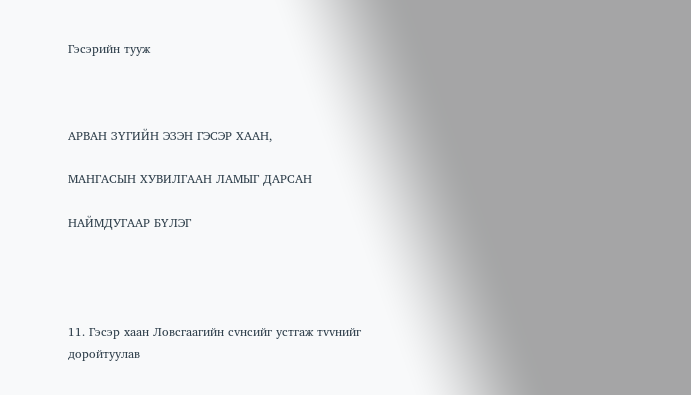Гэсэрийн тууж



АРВАН ЗYГИЙН ЭЗЭН ГЭСЭР ХААН,

МАНГАСЫН ХУВИЛГААН ЛАМЫГ ДАРСАН

НАЙМДУГААР БYЛЭГ




11. Гэсэр хаан Ловсгаагийн сvнсийг устгаж тvvнийг доройтуулав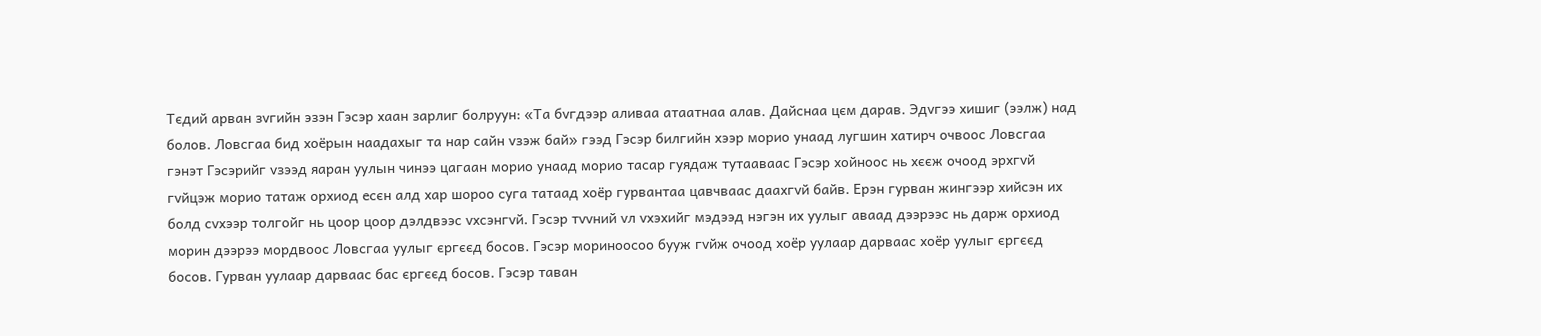Тєдий арван зvгийн эзэн Гэсэр хаан зарлиг болруун: «Та бvгдээр аливаа атаатнаа алав. Дайснаа цєм дарав. Эдvгээ хишиг (ээлж) над болов. Ловсгаа бид хоёрын наадахыг та нар сайн vзэж бай» гээд Гэсэр билгийн хээр морио унаад лугшин хатирч очвоос Ловсгаа гэнэт Гэсэрийг vзээд яаран уулын чинээ цагаан морио унаад морио тасар гуядаж тутааваас Гэсэр хойноос нь хєєж очоод эрхгvй гvйцэж морио татаж орхиод есєн алд хар шороо суга татаад хоёр гурвантаа цавчваас даахгvй байв. Ерэн гурван жингээр хийсэн их болд сvхээр толгойг нь цоор цоор дэлдвээс vхсэнгvй. Гэсэр тvvний vл vхэхийг мэдээд нэгэн их уулыг аваад дээрээс нь дарж орхиод морин дээрээ мордвоос Ловсгаа уулыг єргєєд босов. Гэсэр мориноосоо бууж гvйж очоод хоёр уулаар дарваас хоёр уулыг єргєєд босов. Гурван уулаар дарваас бас єргєєд босов. Гэсэр таван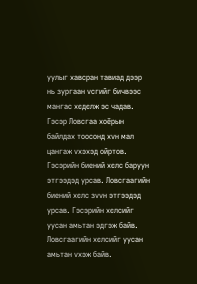уулыг хавсран тавиад дээр нь зургаан vсгийг бичвээс мангас хєдєлж эс чадав. Гэсэр Ловсгаа хоёрын байлдах тоосонд хvн мал цангаж vхэхэд ойртов. Гэсэрийн биений хєлс баруун этгээдэд урсав. Ловсгаагийн биений хєлс зvvн этгээдэд урсав. Гэсэрийн хєлсийг уусан амьтан эдгэж байв. Ловсгаагийн хєлсийг уусан амьтан vхэж байв.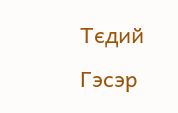Тєдий Гэсэр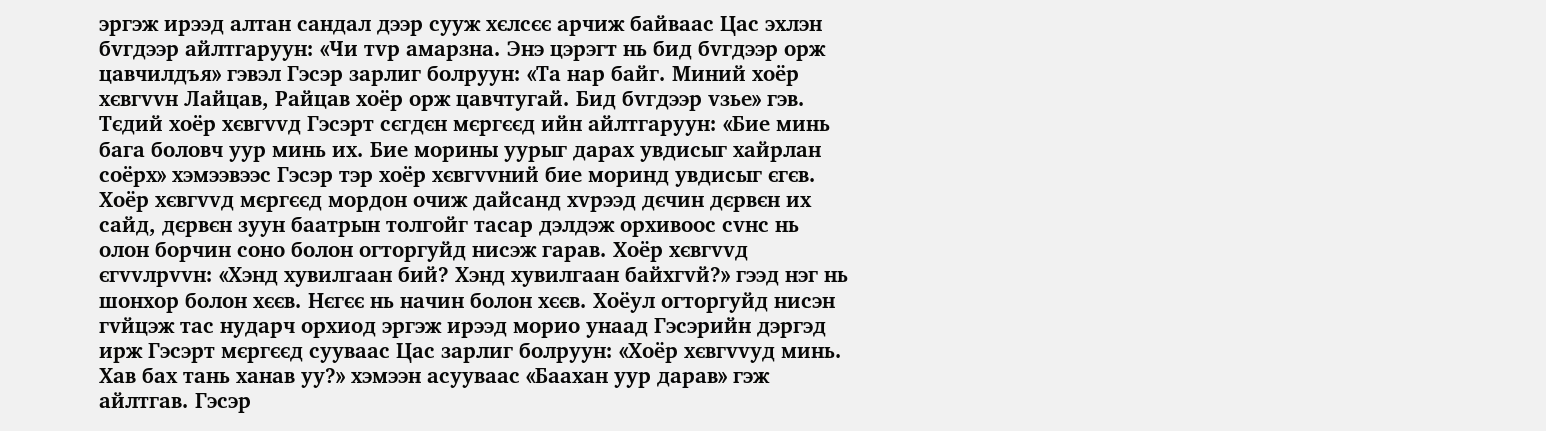эргэж ирээд алтан сандал дээр сууж хєлсєє арчиж байваас Цас эхлэн бvгдээр айлтгаруун: «Чи тvр амарзна. Энэ цэрэгт нь бид бvгдээр орж цавчилдъя» гэвэл Гэсэр зарлиг болруун: «Та нар байг. Миний хоёр хєвгvvн Лайцав, Райцав хоёр орж цавчтугай. Бид бvгдээр vзье» гэв. Тєдий хоёр хєвгvvд Гэсэрт сєгдєн мєргєєд ийн айлтгаруун: «Бие минь бага боловч уур минь их. Бие морины уурыг дарах увдисыг хайрлан соёрх» хэмээвээс Гэсэр тэр хоёр хєвгvvний бие моринд увдисыг єгєв. Хоёр хєвгvvд мєргєєд мордон очиж дайсанд хvрээд дєчин дєрвєн их сайд, дєрвєн зуун баатрын толгойг тасар дэлдэж орхивоос сvнс нь олон борчин соно болон огторгуйд нисэж гарав. Хоёр хєвгvvд єгvvлрvvн: «Хэнд хувилгаан бий? Хэнд хувилгаан байхгvй?» гээд нэг нь шонхор болон хєєв. Нєгєє нь начин болон хєєв. Хоёул огторгуйд нисэн гvйцэж тас нударч орхиод эргэж ирээд морио унаад Гэсэрийн дэргэд ирж Гэсэрт мєргєєд сууваас Цас зарлиг болруун: «Хоёр хєвгvvуд минь. Хав бах тань ханав уу?» хэмээн асууваас «Баахан уур дарав» гэж айлтгав. Гэсэр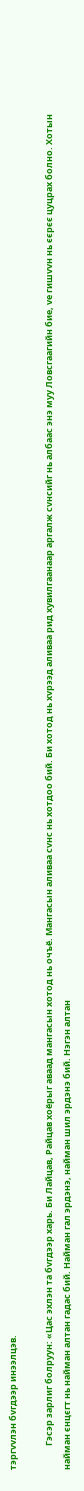тэргvvлэн бvгдээр инээлцэв.

            Гэсэр зарлиг болруун: «Цас эхлэн та бvгдээр харь. Би Лайцав, Райцав хоёрыг аваад мангасын хотод нь очъё. Мангасын аливаа сvнс нь хотдоо бий. Би хотод нь хvрээд аливаа рид хувилгаанаар аргалж сvнсийг нь албаас энэ муу Ловсгаагийн бие, vе гишvvн нь єєрєє цуцрах болно. Хотын найман єнцєгт нь найман алтан гадас бий. Найман гал эрдэнэ, найман шил эрдэнэ бий. Нэгэн алтан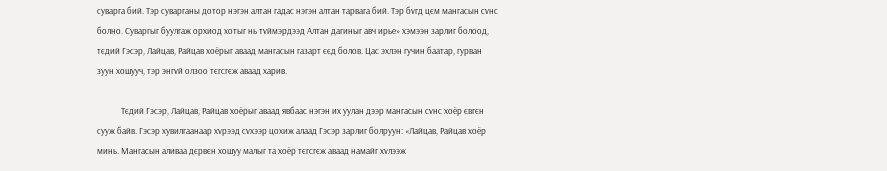суварга бий. Тэр суварганы дотор нэгэн алтан гадас нэгэн алтан тарвага бий. Тэр бvгд цєм мангасын сvнс болно. Суваргыг буулгаж орхиод хотыг нь тvймэрдээд Алтан дагиныг авч ирье» хэмээн зарлиг болоод, тєдий Гэсэр, Лайцав, Райцав хоёрыг аваад мангасын газарт єєд болов. Цас эхлэн гучин баатар, гурван зуун хошууч, тэр энгvй олзоо тєгсгєж аваад харив.

            Тєдий Гэсэр, Лайцав, Райцав хоёрыг аваад явбаас нэгэн их уулан дээр мангасын сvнс хоёр євгєн сууж байв. Гэсэр хувилгаанаар хvрээд сvхээр цохиж алаад Гэсэр зарлиг болруун: «Лайцав, Райцав хоёр минь. Мангасын аливаа дєрвєн хошуу малыг та хоёр тєгсгєж аваад намайг хvлээж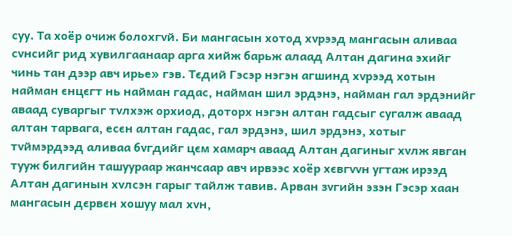суу. Та хоёр очиж болохгvй. Би мангасын хотод хvрээд мангасын аливаа сvнсийг рид хувилгаанаар арга хийж барьж алаад Алтан дагина эхийг чинь тан дээр авч ирье» гэв. Тєдий Гэсэр нэгэн агшинд хvрээд хотын найман єнцєгт нь найман гадас, найман шил эрдэнэ, найман гал эрдэнийг аваад суваргыг тvлхэж орхиод, доторх нэгэн алтан гадсыг сугалж аваад алтан тарвага, есєн алтан гадас, гал эрдэнэ, шил эрдэнэ, хотыг тvймэрдээд аливаа бvгдийг цєм хамарч аваад Алтан дагиныг хvлж явган тууж билгийн ташуураар жанчсаар авч ирвээс хоёр хєвгvvн угтаж ирээд Алтан дагинын хvлсэн гарыг тайлж тавив. Арван зvгийн эзэн Гэсэр хаан мангасын дєрвєн хошуу мал хvн,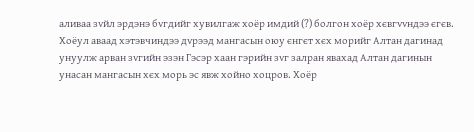аливаа зvйл эрдэнэ бvгдийг хувилгаж хоёр имдий (?) болгон хоёр хєвгvvндээ єгєв. Хоёул аваад хэтэвчиндээ дvрээд мангасын оюу єнгєт хєх морийг Алтан дагинад унуулж арван зvгийн эзэн Гэсэр хаан гэрийн зvг залран явахад Алтан дагинын унасан мангасын хєх морь эс явж хойно хоцров. Хоёр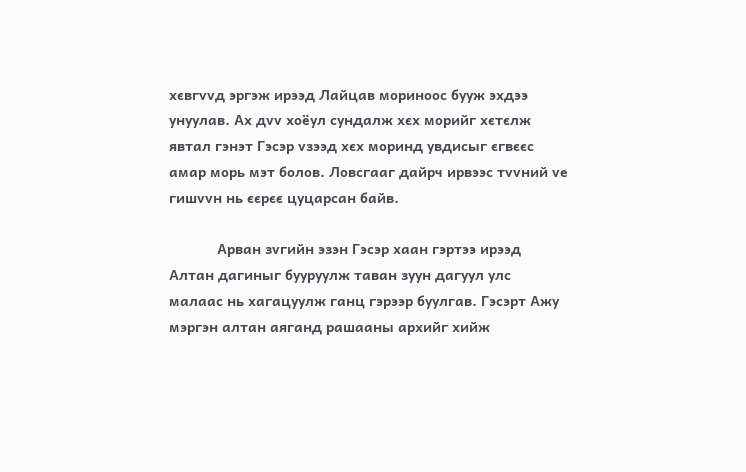хєвгvvд эргэж ирээд Лайцав мориноос бууж эхдээ унуулав. Ах дvv хоёул сундалж хєх морийг хєтєлж явтал гэнэт Гэсэр vзээд хєх моринд увдисыг єгвєєс амар морь мэт болов. Ловсгааг дайрч ирвээс тvvний vе гишvvн нь єєрєє цуцарсан байв.

            Арван зvгийн эзэн Гэсэр хаан гэртээ ирээд Алтан дагиныг бууруулж таван зуун дагуул улс малаас нь хагацуулж ганц гэрээр буулгав. Гэсэрт Ажу мэргэн алтан аяганд рашааны архийг хийж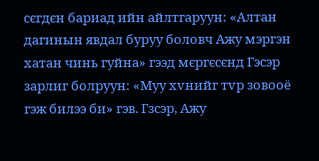сєгдєн бариад ийн айлтгаруун: «Алтан дагинын явдал буруу боловч Ажу мэргэн хатан чинь гуйна» гээд мєргєсєнд Гэсэр зарлиг болруун: «Муу хvнийг тvр зовооё гэж билээ би» гэв. Гзсэр, Ажу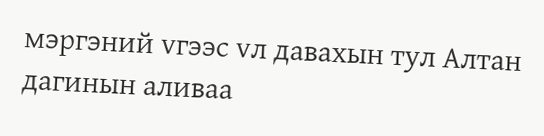мэргэний vгээс vл давахын тул Алтан дагинын аливаа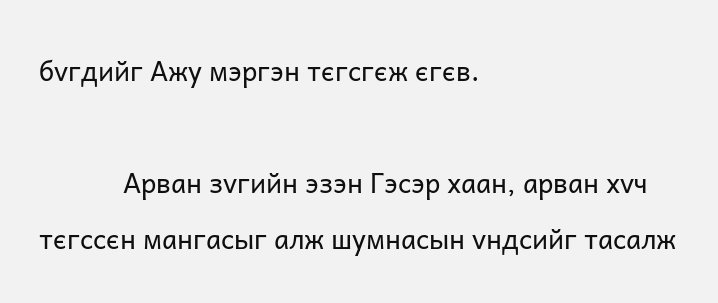бvгдийг Ажу мэргэн тєгсгєж єгєв.

            Арван зvгийн эзэн Гэсэр хаан, арван хvч тєгссєн мангасыг алж шумнасын vндсийг тасалж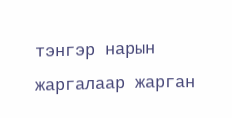тэнгэр нарын жаргалаар жарган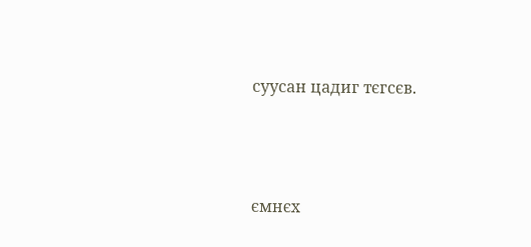суусан цадиг тєгсєв.




ємнєх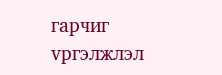гарчиг    vргэлжлэл